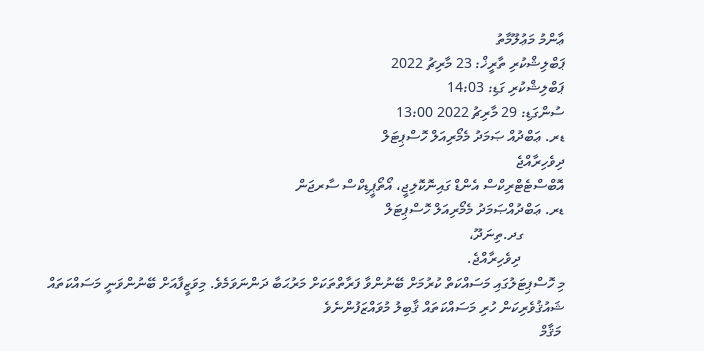ޢާންމު މަޢުލޫމާތު
ޕަބްލިޝްކުރި ތާރީޚް: 23 މާރިޗު 2022
ޕަބްލިޝްކުރި ގަޑި: 14:03
ސުންގަޑި: 29 މާރިޗު 2022 13:00
ޑރ. ޢަބްދުއް ޞަމަދު މެމޯރިއަލް ހޮސްޕިޓަލް
ދިވެހިރާއްޖެ
އޮބްސްޓެޓްރިކްސް އެންޑް ގައިނޮކޮލިޖީ، އޯތޯޕީޑިކްސް ސާރޖަން
ޑރ. ޢަބްދުއްޞަމަދު މެމޯރިއަލް ހޮސްޕިޓަލް
           ގދ.ތިނަދޫ،
            ދިވެހިރާއްޖެ.
މި ހޮސްޕިޓަލުގައި މަސައްކަތް ކުރުމަށް ބޭނުންވާ ފަރާތްތަކަށް މަރުޙަބާ ދަންނަވަމެވެ. މިވަޒީފާއަށް ބޭނުންވަނީ މަސައްކަތައް ޝައުޤުވެރިކަން ހުރި މަސައްކަތައް ޤާބިލު މުވައްޒަފުންނެވެ
 މަޤާމް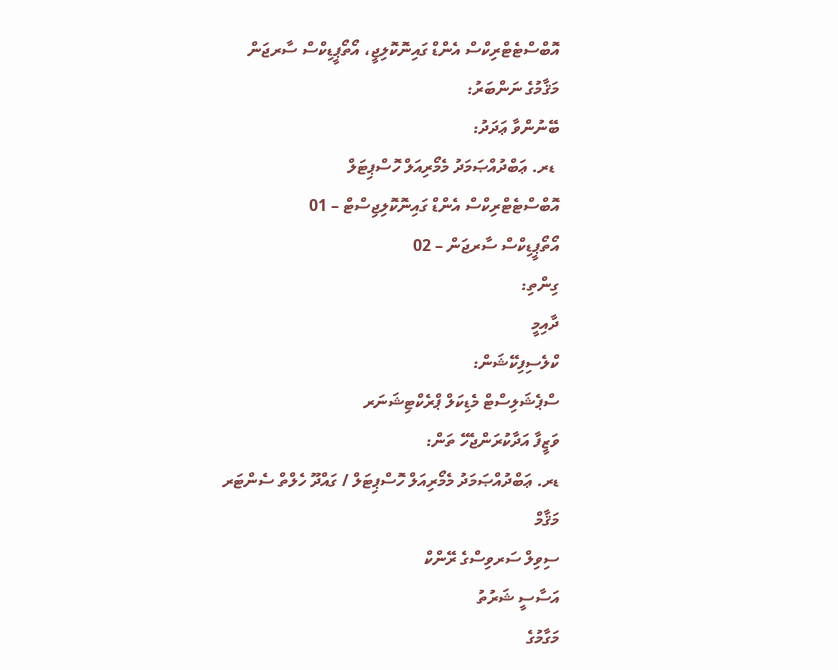އޮބްސްޓެޓްރިކްސް އެންޑް ގައިނޮކޮލިޖީ، އޯތޯޕީޑިކްސް ސާރޖަން
މަޤާމުގެ ނަންބަރު:
ބޭނުންވާ ޢަދަދު:
 ޑރ. ޢަބްދުއްޞަމަދު މެމޯރިއަލް ހޮސްޕިޓަލް
އޮބްސްޓެޓްރިކްސް އެންޑް ގައިނޮކޮލިޖިސްޓް – 01
އޯތޯޕީޑިކްސް ސާރޖަން – 02
ގިންތި:
ދާއިމީ
ކްލެސިފިކޭޝަން:
ސްޕެޝަލިސްޓް މެޑިކަލް ޕްރެކްޓިޝަނަރ
ވަޒީފާ އަދާކުރަންޖެހޭ ތަން:
ޑރ. ޢަބްދުއްޞަމަދު މެމޯރިއަލް ހޮސްޕިޓަލް / ގައްދޫ ހެލްތް ސެންޓަރ
މަޤާމް
ސިވިލް ސަރވިސްގެ ރޭންކް
އަސާސީ ޝަރުތު
މަގާމުގެ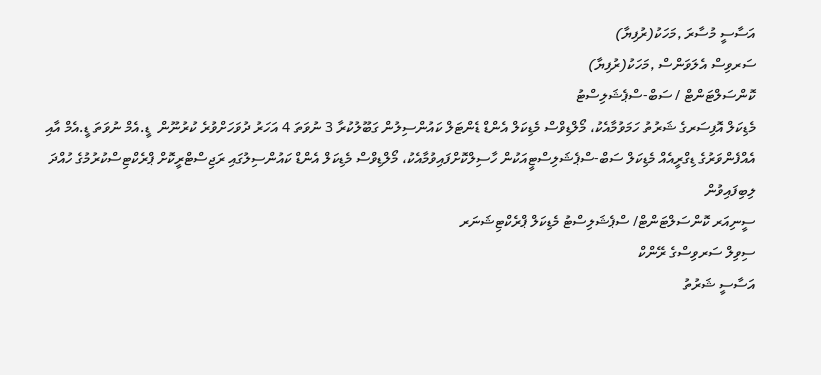އަސާސީ މުސާރަ ,މަހަކު(ރުފިޔާ)
ސަރވިސް އެލަވަންސް ,މަހަކު(ރުފިޔާ)
ކޮންސަލްޓަންޓް / ސަބް-ސްޕެޝަލިސްޓު
މެޑިކަލް އޮފިސަރގެ ޝަރުތު ހަމަވުމާއެކު، މޯލްޑިވްސް މެޑިކަލް އެންޑް ޑެންޓަލް ކައުންސިލުން ގަބޫލުކުރާ 3 ނުވަތަ 4 އަހަރު ދުވަހަށްވުރެ ކުރުނޫން  ޑީ.އެމް ނުވަތަ ޑީ.އެމް އާއި އެއްފެންވަރުގެ ޑިގްރީއެއް މެޑިކަލް ސަބް-ސްޕެޝަލިސްޓީއަކުން ހާސިލްކޮށްފައިވުމާއެކު، މޯލްޑިވްސް މެޑިކަލް އެންޑް ކައުންސިލުގައި ރަޖިސްޓްރީކޮށް ޕްރެކްޓިސްކުރުމުގެ ހުއްދަ ލިބިފައިވުން
ސީނިއަރ ކޮންސަލްޓަންޓް/ ސްޕެޝަލިސްޓު މެޑިކަލް ޕްރެކްޓިޝަނަރ
ސިވިލް ސަރވިސްގެ ރޭންކް
އަސާސީ ޝަރުތު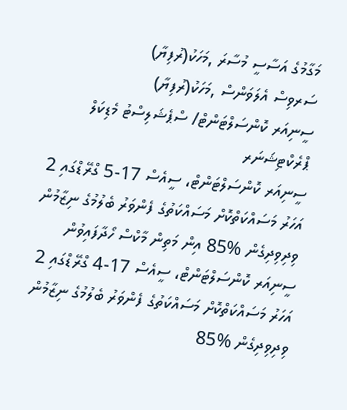މަގާމުގެ އަސާސީ މުސާރަ ,މަހަކު(ރުފިޔާ)
ސަރވިސް އެލަވަންސް ,މަހަކު(ރުފިޔާ)
ސީނިއަރ ކޮންސަލްޓަންޓް/ ސްޕެޝަލިސްޓު މެޑިކަލް ޕްރެކްޓިޝަނަރ
ސީނިއަރ ކޮންސަލްޓަންޓް، ސީއެސް 17-5 ގްރޭޑްގައި 2 އަހަރު މަސައްކަތްކޮށް މަސައްކަތުގެ ފެންވަރު ބެލުމުގެ ނިޒާމުން ވިދިވިދިގެން %85 އިން މަތިން މާކްސް ހޯދާފައިވުން
ސީނިއަރ ކޮންސަލްޓަންޓް، ސީއެސް 17-4 ގްރޭޑްގައި 2 އަހަރު މަސައްކަތްކޮށް މަސައްކަތުގެ ފެންވަރު ބެލުމުގެ ނިޒާމުން ވިދިވިދިގެން %85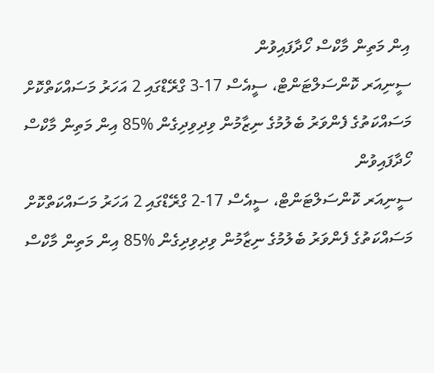އިން މަތިން މާކްސް ހޯދާފައިވުން
ސީނިއަރ ކޮންސަލްޓަންޓް، ސީއެސް 17-3 ގްރޭޑްގައި 2 އަހަރު މަސައްކަތްކޮށް މަސައްކަތުގެ ފެންވަރު ބެލުމުގެ ނިޒާމުން ވިދިވިދިގެން %85 އިން މަތިން މާކްސް ހޯދާފައިވުން
ސީނިއަރ ކޮންސަލްޓަންޓް، ސީއެސް 17-2 ގްރޭޑްގައި 2 އަހަރު މަސައްކަތްކޮށް މަސައްކަތުގެ ފެންވަރު ބެލުމުގެ ނިޒާމުން ވިދިވިދިގެން %85 އިން މަތިން މާކްސް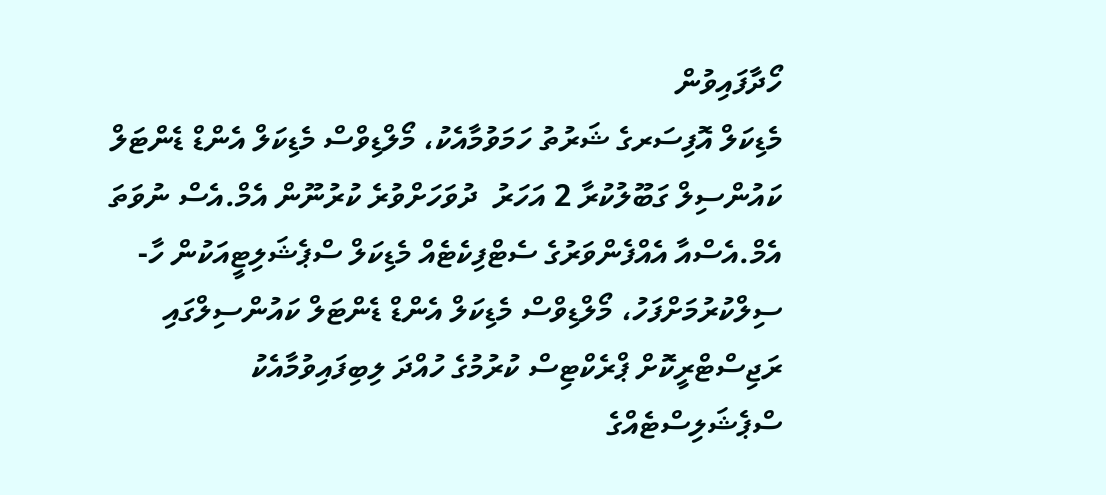ހޯދާފައިވުން
މެޑިކަލް އޮފިސަރގެ ޝަރުތު ހަމަވުމާއެކު، މޯލްޑިވްސް މެޑިކަލް އެންޑް ޑެންޓަލް ކައުންސިލް ގަބޫލުކުރާ 2 އަހަރު  ދުވަހަށްވުރެ ކުރުނޫން އެމް.އެސް ނުވަތަ އެމް.އެސްއާ އެއްފެންވަރުގެ ސެޓްފިކެޓެއް މެޑިކަލް ސްޕެޝަލިޓީއަކުން ހާ-ސިލްކުރުމަށްފަހު، މޯލްޑިވްސް މެޑިކަލް އެންޑް ޑެންޓަލް ކައުންސިލްގައި ރަޖިސްޓްރީކޮށް ޕްރެކްޓިސް ކުރުމުގެ ހުއްދަ ލިބިފައިވުމާއެކު ސްޕެޝަލިސްޓެއްގެ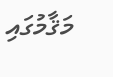މަޤާމުގައި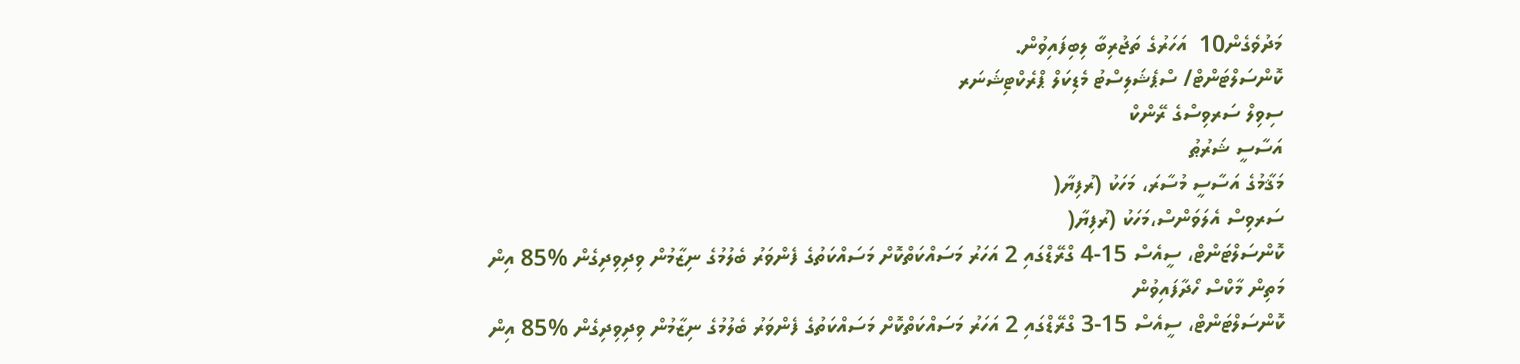މަދުވެގެން10  އަހަރުގެ ތަޖުރިބާ ލިބިފައިވުން.
ކޮންސަލްޓަންޓް/ ސްޕެޝަލިސްޓު މެޑިކަލް ޕްރެކްޓިޝަނަރ
ސިވިލް ސަރވިސްގެ ރޭންކް
އަސާސީ ޝަރުޠު
މަޤާމުގެ އަސާސީ މުސާރަ، މަހަކު (ރުފިޔާ(
ސަރވިސް އެލަވަންސް،މަހަކު (ރުފިޔާ(
ކޮންސަލްޓަންޓް، ސީއެސް 15-4 ގްރޭޑްގައި 2 އަހަރު މަސައްކަތްކޮށް މަސައްކަތުގެ ފެންވަރު ބެލުމުގެ ނިޒާމުން ވިދިވިދިގެން %85 އިން މަތިން މާކްސް ހޯދާފައިވުން
ކޮންސަލްޓަންޓް، ސީއެސް 15-3 ގްރޭޑްގައި 2 އަހަރު މަސައްކަތްކޮށް މަސައްކަތުގެ ފެންވަރު ބެލުމުގެ ނިޒާމުން ވިދިވިދިގެން %85 އިން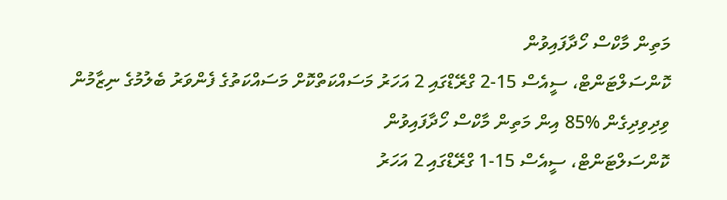މަތިން މާކްސް ހޯދާފައިވުން
ކޮންސަލްޓަންޓް، ސީއެސް 15-2 ގްރޭޑްގައި 2 އަހަރު މަސައްކަތްކޮށް މަސައްކަތުގެ ފެންވަރު ބެލުމުގެ ނިޒާމުން ވިދިވިދިގެން %85 އިން މަތިން މާކްސް ހޯދާފައިވުން
ކޮންސަލްޓަންޓް، ސީއެސް 15-1 ގްރޭޑްގައި 2 އަހަރު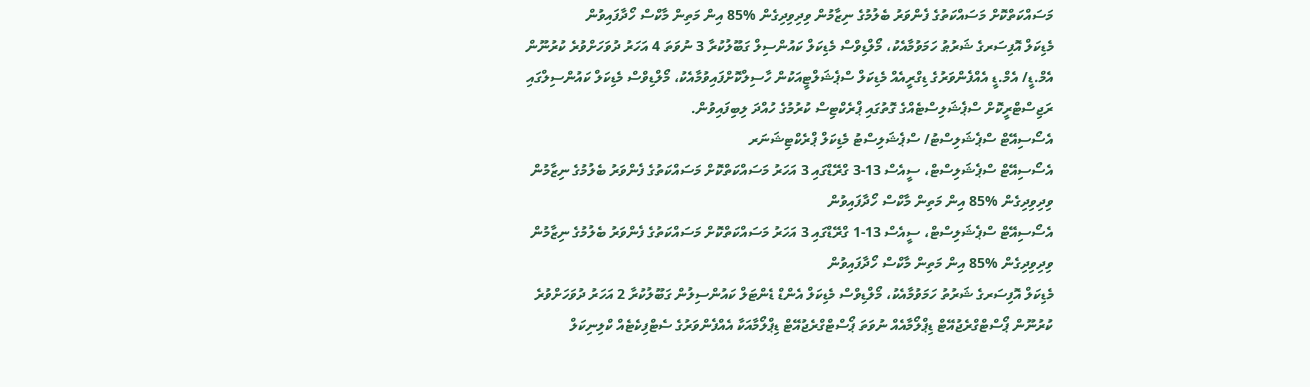މަސައްކަތްކޮށް މަސައްކަތުގެ ފެންވަރު ބެލުމުގެ ނިޒާމުން ވިދިވިދިގެން %85 އިން މަތިން މާކްސް ހޯދާފައިވުން
މެޑިކަލް އޮފިސަރގެ ޝަރުޠު ހަމަވުމާއެކު، މޯލްޑިވްސް މެޑިކަލް ކައުންސިލް ގަބޫލުކުރާ 3 ނުވަތަ 4 އަހަރު ދުވަހަށްވުރެ ކުރުނޫން އެމް.ޑީ/ އެމް.ޑީ އެއްފެންވަރުގެ ޑިގްރީއެއް މެޑިކަލް ސްޕެޝަލްޓީއަކުން ހާސިލްކޮށްފައިވުމާއެކު، މޯލްޑިވްސް މެޑިކަލް ކައުންސިލްގައި ރަޖިސްޓްރީކޮށް ސްޕެޝަލިސްޓެއްގެ ގޮތުގައި ޕްރެކްޓިސް ކުރުމުގެ ހުއްދަ ލިބިފައިވުން.
އެސޯސިއޭޓް ސްޕެޝަލިސްޓު/ ސްޕެޝަލިސްޓު މެޑިކަލް ޕްރެކްޓިޝަނަރ
އެސޯސިއޭޓް ސްޕެޝަލިސްޓް، ސީއެސް 13-3 ގްރޭޑްގައި 3 އަހަރު މަސައްކަތްކޮށް މަސައްކަތުގެ ފެންވަރު ބެލުމުގެ ނިޒާމުން ވިދިވިދިގެން %85 އިން މަތިން މާކްސް ހޯދާފައިވުން
އެސޯސިއޭޓް ސްޕެޝަލިސްޓް، ސީއެސް 13-1 ގްރޭޑްގައި 3 އަހަރު މަސައްކަތްކޮށް މަސައްކަތުގެ ފެންވަރު ބެލުމުގެ ނިޒާމުން ވިދިވިދިގެން %85 އިން މަތިން މާކްސް ހޯދާފައިވުން
މެޑިކަލް އޮފިސަރގެ ޝަރުތު ހަމަވުމާއެކު، މޯލްޑިވްސް މެޑިކަލް އެންޑް ޑެންޓަލް ކައުންސިލުން ގަބޫލުކުރާ 2 އަހަރު ދުވަހަށްވުރެ ކުރުނޫން ޕޯސްޓްގްރެޖުއޭޓް ޑިޕްލޯމާއެއް ނުވަތަ ޕޯސްޓްގްރެޖުއޭޓް ޑިޕްލޯމާއަކާ އެއްފެންވަރުގެ ސެޓްފިކެޓެއް ކްލިނިކަލް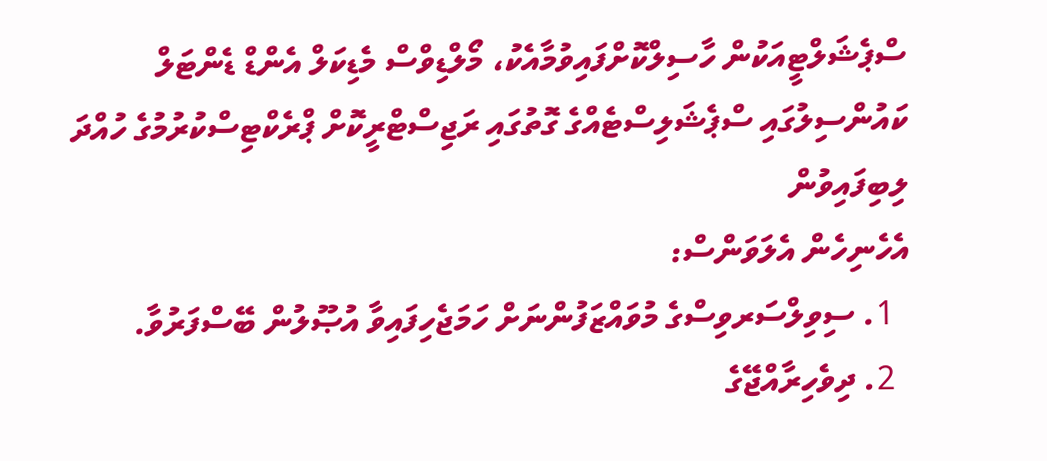ސްޕެޝަލްޓީއަކުން ހާސިލްކޮށްފައިވުމާއެކު، މޯލްޑިވްސް މެޑިކަލް އެންޑް ޑެންޓަލް ކައުންސިލުގައި ސްޕެޝަލިސްޓެއްގެ ގޮތުގައި ރަޖިސްޓްރީކޮށް ޕްރެކްޓިސްކުރުމުގެ ހުއްދަ ލިބިފައިވުން
އެހެނިހެން އެލަވަންސް:
  1. ސިވިލްސަރވިސްގެ މުވައްޒަފުންނަށް ހަމަޖެހިފައިވާ އުޞޫލުން ބޭސްފަރުވާ.
  2. ދިވެހިރާއްޖޭގެ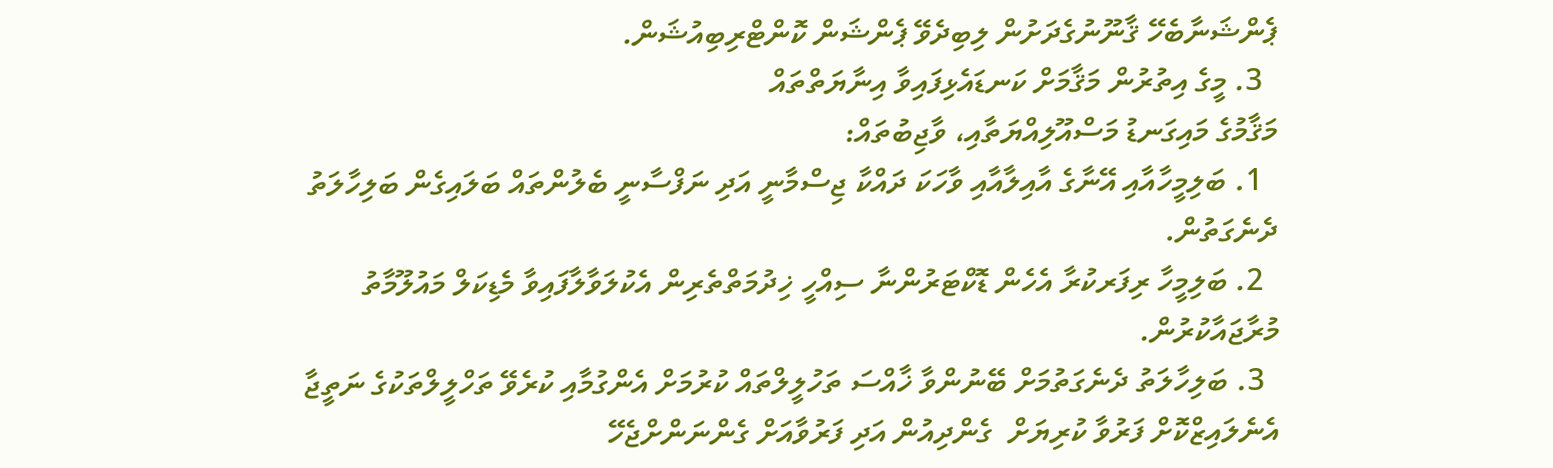ޕެންޝަނާބެހޭ ޤާނޫނުގެދަށުން ލިބިދެވޭ ޕެންޝަން ކޮންޓްރިބިއުޝަން.
  3. މީގެ އިތުރުން މަޤާމަށް ކަނޑައެޅިފައިވާ އިނާޔަތްތައް
މަޤާމުގެ މައިގަނޑު މަސްއޫލިއްޔަތާއި، ވާޖިބުތައް:
  1. ބަލިމީހާއާއި އޭނާގެ އާއިލާއާއި ވާހަކަ ދައްކާ ޖިސްމާނީ އަދި ނަފްސާނީ ބެލުންތައް ބަލައިގެން ބަލިހާލަތު ދެނެގަތުން.
  2. ބަލިމީހާ ރިފަރކުރާ އެހެން ޑޮކްޓަރުންނާ ސިއްހީ ޚިދުމަތްތެރިން އެކުލަވާލާފައިވާ މެޑިކަލް މައުލޫމާތު މުރާޖައާކުރުން.
  3. ބަލިހާލަތު ދެނެގަތުމަށް ބޭނުންވާ ޚާއްސަ ތަހުލީލްތައް ކުރުމަށް އެންގުމާއި ކުރެވޭ ތަހްލީލްތަކުގެ ނަތީޖާ އެނެލައިޒްކޮށް ފަރުވާ ކުރިޔަށް  ގެންދިއުން އަދި ފަރުވާއަށް ގެންނަންށްޖެހޭ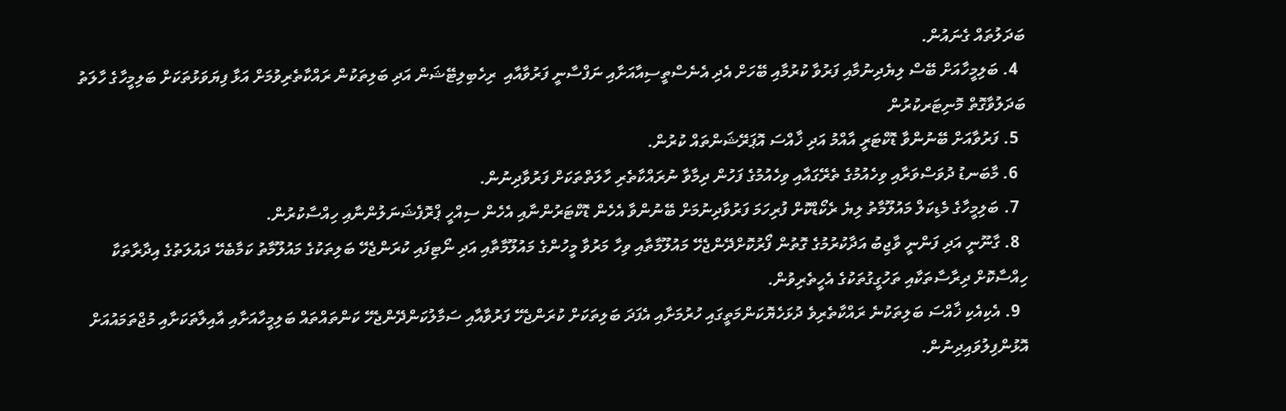ބަދަލުތައް ގެނައުން.
  4. ބަލިމީހާއަށް ބޭސް ލިޔެދިނުމާއި ފަރުވާ ކުރުމާއި ބޭހަށް އެދި އެނެސްތީސިއާއަށާއި ނަފްސާނީ ފަރުވާއާއި  ރިހެބިލިޓޭޝަން އަދި ބަލިތަކުން ރައްކާތެރިވުމަށް އަޅާ ފިޔަވަޅުތަކަށް ބަލިމީހާގެ ހާލަތު ބަދަލުވާގޮތް މޮނިޓަރކުރުން
  5. ފަރުވާއަށް ބޭނުންވާ ޑޮކްޓަރީ އާއްމު އަދި ޚާއްސަ އޮޕަރޭޝަންތައް ކުރުން.
  6. މާބަނޑު ދުވަސްވަރާއި ވިހެއުމުގެ ތެރޭގައާއި ވިހެއުމުގެ ފަހުން ދިމާވާ ނުރައްކާތެރި ހާލަތްތަކަށް ފަރުވާދިނުން.
  7. ބަލިމީހާގެ މެޑިކަލް މައުލޫމާތު ލިޔެ ރެކޯޑްކޮށް ފުރިހަމަ ފަރުވާދިނުމަށް ބޭނުންވާ އެހެން ޑޮކްޓަރުންނާއި އެހެން ސިއްހީ ޕްރޮފެޝަނަލުންނާއި ހިއްސާކުރުން.
  8. ގާނޫނީ އަދި ފަންނީ ވާޖިބު އަދާކުރުމުގެ ގޮތުން ފޯރުކޮށްދޭންޖެހޭ މައުލޫމާތާއި ވިހާ މަރުވާ މީހުންގެ މައުލޫމާތާއި އަދި ނޯޓިފައި ކުރަންޖެހޭ ބަލިތަކުގެ މައުލޫމާތު ކަމާބެހޭ ދައުލަތުގެ އިދާރާތަކާ ހިއްސާކޮށް ދިރާސާތަކާއި ތަހުގީގުތަކުގެ އެހީތެރިވުން.
  9. އެކިއެކި ޚާއްސަ ބަލިތަކުނެ ރައްކާތެރިވެ ދުޅަހެޔޮކަންމަތީގައި ހުރުމަށާއި އެފަދަ ބަލިތަކަށް ކުރަންޖެހޭ ފަރުވާއާއި ސަމާލުކަންދޭންޖެހޭ ކަންތައްތައް ބަލިމީހާއަށާއި އާއިލާތަކަށާއި މުޖްތަމައުއަށް އޮޅުންފިލުވައިދިނުން.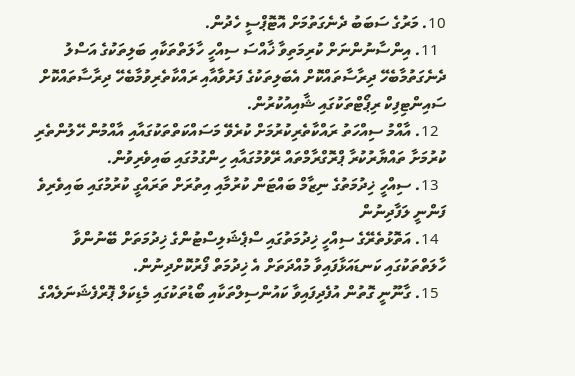10. މަރުގެ ސަބަބު ދެނެގަތުމަށް އޮޓޮޕްސީ ހެދުން.
  11. އިންސާނުންނަށް ކުރިމަތިވާ ޚާއްސަ ސިއްހީ ހާލަތްތަކާއި ބަލިތަކުގެ އަސްލު ދެނެގަތުމާބެހޭ ދިރާސާތައްކޮށް އެބަލިތަކުގެ ފަރުވާއާއި ރައްކާތެރިވުމާބެހޭ ދިރާސާތައްކޮށް ސައިންޓިފިކް ރިޕޯޓްތަކުގައި ޝާއިއުކުރުން.
  12. އާއްމު ސިއްހަތު ރައްކާތެރިކުރުމަށް ކުރެވޭ މަސައްކަތްތަކުގައާއި އާއްމުން ހޭލުންތެރި ކުރުމަށާ ތައްޔާރުކުރާ ޕްރޮގްރާމްތައް ރޭވުމުގައާއި ހިންގުމުގައި ބައިވެރިވުން.
  13. ސިއްހީ ޚިދުމަތުގެ ނިޒާމް ބައްޓަން ކުރުމާއި އިތުރަށް ތަރައްގީ ކުރުމުގައި ބައިވެރިވެ ފަންނީ ލަފާދިނުން
  14. އަތޮޅުތެރޭގެ ސިއްހީ ޚިދުމަތުގައި ސްޕެޝަލިސްޓުންގެ ޚިދުމަތަށް ބޭނުންވާ ހާލަތްތަކުގައި ކަނޑައަޅާފައިވާ މުއްދަތަށް އެ ޚިދުމަތް ފޯރުކޮށްދިނުން.
  15. ގާނޫނީ ގޮތުން އުފެދިފައިވާ ކައުންސިލްތަކާއި ބޯޑުތަކުގައި މެޑިކަލް ޕޮރްފެޝަނަލެއްގެ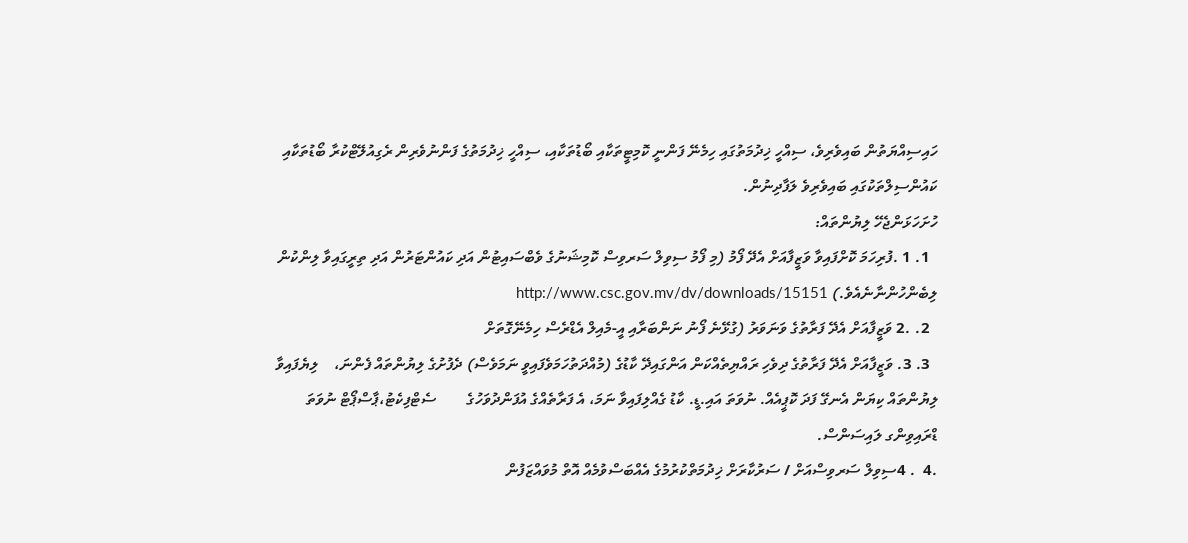ހައިސިއްޔަތުން ބައިވެރިވެ، ސިއްހީ ޚިދުމަތުގައި ހިމެނޭ ފަންނީ ކޮމިޓީތަކާއި ބޯޑުތަކާއި، ސިއްހީ ޚިދުމަތުގެ ފަންނުވެރިން ރެގިއުލޭޓްކުރާ ބޯޑުތަކާއި ކައުންސިލްތަކުގައި ބައިވެރިވެ ލަފާދިނުން.
ހުށަހަޅަންޖެހޭ ލިޔުންތައް:
  1. 1 .ފުރިހަމަ ކޮށްފައިވާ ވަޒީފާއަށް އެދޭ ފޯމު (މި ފޯމު ސިވިލް ސަރވިސް ކޮމިޝަނުގެ ވެބްސައިޓުން އަދި ކައުންޓަރުން އަދި ތިރީގައިވާ ލިންކުން ލިބެންހުންނާނެއެވެ.) http://www.csc.gov.mv/dv/downloads/15151
  2. .2 ވަޒީފާއަށް އެދޭ ފަރާތުގެ ވަނަވަރު (ގުޅޭނެ ފޯނު ނަންބަރާއި އީ-މެއިލް އެޑްރެސް ހިމެނޭގޮތަށް
  3. 3. ވަޒީފާއަށް އެދޭ ފަރާތުގެ ދިވެހި ރައްޔިތެއްކަން އަންގައިދޭ ކާޑުގެ (މުއްދަތުހަމަވެފައިވީ ނަމަވެސް) ދެފުށުގެ ލިޔުންތައް ފެންނަ،    ލިޔެފައިވާ ލިޔުންތައް ކިޔަން އެނގޭ ފަދަ ކޮޕީއެއް. ނުވަތަ އައި.ޑީ. ކާޑު ގެއްލިފައިވާ ނަމަ، އެ ފަރާތެއްގެ އުފަންދުވަހުގެ        ސެޓްފިކެޓު،ޕާސްޕޯޓް ނުވަތަ ޑްރައިވިންގ ލައިސަންސް.
.4  . 4ސިވިލް ސަރވިސްއަށް / ސަރުކާރަށް ޚިދުމަތްކުރުމުގެ އެއްބަސްވުމެއް އޮތް މުވައްޒަފުން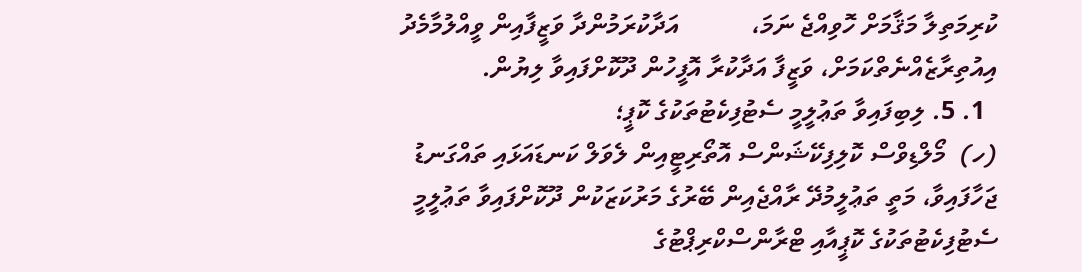ކުރިމަތިލާ މަޤާމަށް ހޮވިއްޖެ ނަމަ،           އަދާކުރަމުންދާ ވަޒީފާއިން ވީއްލުމާމެދު އިއުތިރާޒެއްނެތްކަމަށް، ވަޒީފާ އަދާކުރާ އޮފީހުން ދޫކޮށްފައިވާ ލިޔުން.
  1. 5. ލިބިފައިވާ ތަޢުލީމީ ސެޓުފިކެޓުތަކުގެ ކޮޕީ؛
(ހ)  މޯލްޑިވްސް ކޮލިފިކޭޝަންސް އޮތޯރިޓީއިން ލެވަލް ކަނޑައަޅައި ތައްގަނޑު ޖަހާފައިވާ، މަތީ ތަޢުލީމުދޭ ރާއްޖެއިން ބޭރުގެ މަރުކަޒަކުން ދޫކޮށްފައިވާ ތަޢުލީމީ ސެޓުފިކެޓުތަކުގެ ކޮޕީއާއި ޓްރާންސްކްރިޕްޓުގެ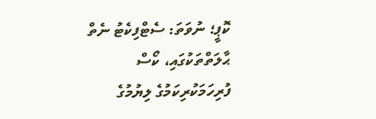ކޮޕީ؛ ނުވަތަ: ސެޓްފިކެޓު ނެތް ޙާލަތްތަކުގައި، ކޯސް ފުރިހަމަކުރިކަމުގެ ލިޔުމުގެ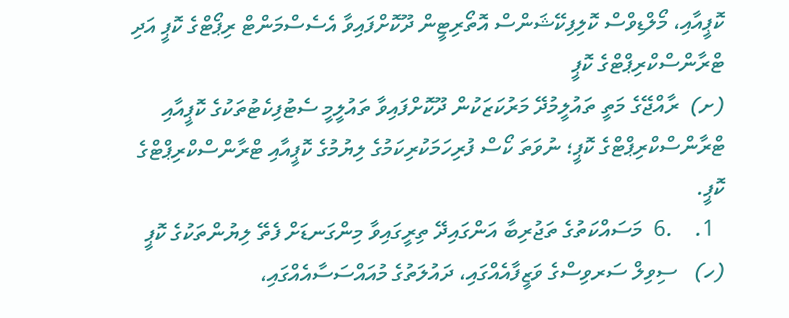ކޮޕީއާއި، މޯލްޑިވްސް ކޮލިފިކޭޝަންސް އޮތޯރިޓީން ދޫކޮށްފައިވާ އެސެސްމަންޓް ރިޕޯޓްގެ ކޮޕީ އަދި ޓްރާންސްކްރިޕްޓްގެ ކޮޕީ
(ށ)  ރާއްޖޭގެ މަތީ ތައުލީމުދޭ މަރުކަޒަކުން ދޫކޮށްފައިވާ ތައުލީމީ ސެޓުފިކެޓުތަކުގެ ކޮޕީއާއި ޓްރާންސްކްރިޕްޓްގެ ކޮޕީ؛ ނުވަތަ ކޯސް ފުރިހަމަކުރިކަމުގެ ލިޔުމުގެ ކޮޕީއާއި ޓްރާންސްކްރިޕްޓްގެ ކޮޕީ.
  1.    .6  މަސައްކަތުގެ ތަޖުރިބާ އަންގައިދޭ ތިރީގައިވާ މިންގަނޑަށް ފެތޭ ލިޔުންތަކުގެ ކޮޕީ
(ހ)   ސިވިލް ސަރވިސްގެ ވަޒީފާއެއްގައި، ދައުލަތުގެ މުއައްސަސާއެއްގައި،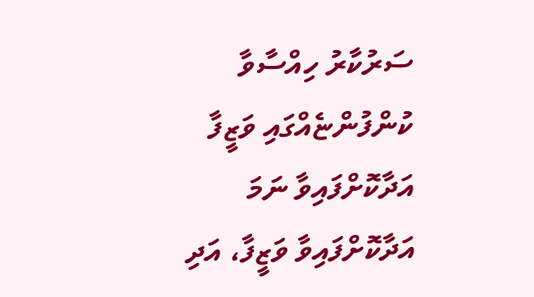ސަރުކާރު ހިއްސާވާ ކުންފުންޏެއްގައި ވަޒީފާ އަދާކޮށްފައިވާ ނަމަ އަދާކޮށްފައިވާ ވަޒީފާ، އަދި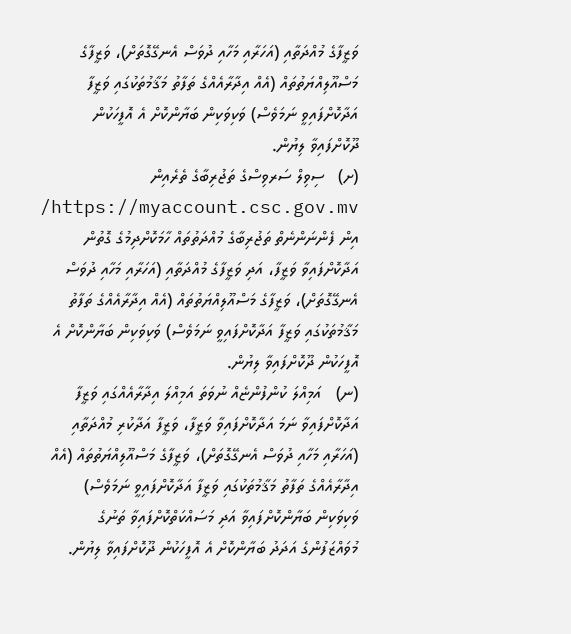ވަޒީފާގެ މުއްދަތާއި (އަހަރާއި މަހާއި ދުވަސް އެނގޭގޮތަށް)، ވަޒީފާގެ މަސްއޫލިއްޔަތުތައް (އެއް އިދާރާއެއްގެ ތަފާތު މަޤާމުތަކުގައި ވަޒީފާ އަދާކޮށްފައިވީ ނަމަވެސް) ވަކިވަކިން ބަޔާންކޮށް އެ އޮފީހަކުން ދޫކޮށްފައިވާ ލިޔުން.
(ށ)   ސިވިލް ސަރވިސްގެ ތަޖުރިބާގެ ތެރެއިން https://myaccount.csc.gov.mv/ އިން ފެންނަންނެތް ތަޖުރިބާގެ މުއްދަތުތައް ހާމަކޮށްދިމުގެ ގޮތުން އަދާކޮށްފައިވާ ވަޒީފާ، އަދި ވަޒީފާގެ މުއްދަތާއި (އަހަރާއި މަހާއި ދުވަސް އެނގޭގޮތަށް)، ވަޒީފާގެ މަސްއޫލިއްޔަތުތައް (އެއް އިދާރާއެއްގެ ތަފާތު މަޤާމުތަކުގައި ވަޒީފާ އަދާކޮށްފައިވީ ނަމަވެސް) ވަކިވަކިން ބަޔާންކޮށް އެ އޮފީހަކުން ދޫކޮށްފައިވާ ލިޔުން.
(ނ)   އަމިއްލަ ކުންފުންޏެއް ނުވަތަ އަމިއްލަ އިދާރާއެއްގައި ވަޒީފާ އަދާކޮށްފައިވާ ނަމަ އަދާކޮށްފައިވާ ވަޒީފާ، ވަޒީފާ އަދާކުރި މުއްދަތާއި (އަހަރާއި މަހާއި ދުވަސް އެނގޭގޮތަށް)، ވަޒީފާގެ މަސްއޫލިއްޔަތުތައް (އެއް އިދާރާއެއްގެ ތަފާތު މަޤާމުތަކުގައި ވަޒީފާ އަދާކޮށްފައިވީ ނަމަވެސް) ވަކިވަކިން ބަޔާންކޮށްފައިވާ އަދި މަސައްކަތްކޮށްފައިވާ ތަނުގެ މުވައްޒަފުންގެ އަދަދު ބަޔާންކޮށް އެ އޮފީހަކުން ދޫކޮށްފައިވާ ލިޔުން.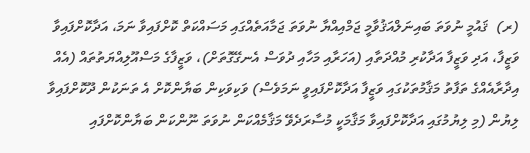(ރ)  ޤައުމީ ނުވަތަ ބައިނަލްއަޤުވާމީ ޖަމްއިއްޔާ ނުވަތަ ޖަމާއަތެއްގައި މަސައްކަތް ކޮށްފައިވާ ނަމަ، އަދާކޮށްފައިވާ ވަޒީފާ، އަދި ވަޒީފާ އަދާކުރި މުއްދަތާއި (އަހަރާއި މަހާއި ދުވަސް އެނގޭގޮތަށް)، ވަޒީފާގެ މަސްއޫލިއްޔަތުތައް (އެއް އިދާރާއެއްގެ ތަފާތު މަޤާމުތަކުގައި ވަޒީފާ އަދާކޮށްފައިވީ ނަމަވެސް) ވަކިވަކިން ބަޔާންކޮށް އެ ތަނަކުން ދޫކޮށްފައިވާ ލިޔުން (މި ލިޔުމުގައި އަދާކޮށްފައިވާ މަޤާމަކީ މުސާރަދެވޭ މަޤާމެއްކަން ނުވަތަ ނޫންކަން ބަޔާންކޮށްފައި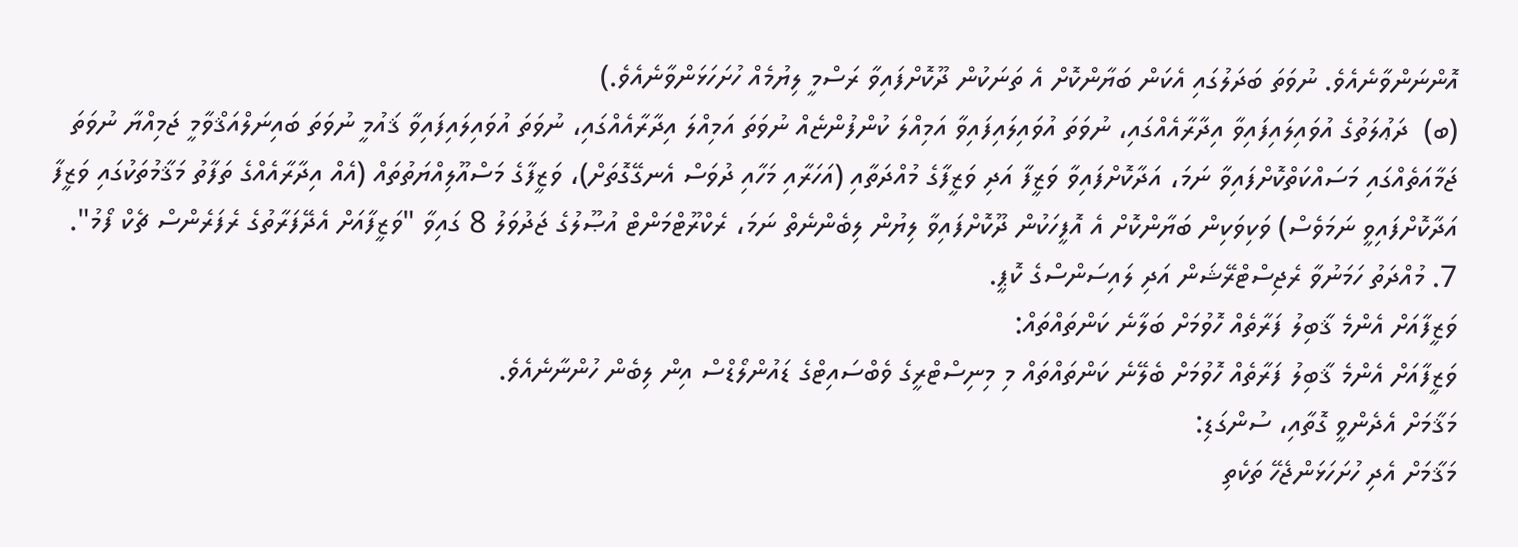އޮންނަންވާނެއެވެ. ނުވަތަ ބަދަލުގައި އެކަން ބަޔާންކޮށް އެ ތަނަކުން ދޫކޮށްފައިވާ ރަސްމީ ލިޔުމެއް ހުށަހަޅަންވާނެއެވެ.)
(ބ)  ދަޢުލަތުގެ އުވައިލައިފައިވާ އިދާރާއެއްގައި، ނުވަތަ އުވައިލައިފައިވާ އަމިއްލަ ކުންފުންޏެއް ނުވަތަ އަމިއްލަ އިދާރާއެއްގައި، ނުވަތަ އުވައިލައިފައިވާ ޤައުމީ ނުވަތަ ބައިނަލްއަޤްވާމީ ޖަމިއްޔާ ނުވަތަ ޖަމާއަތެއްގައި މަސައްކަތްކޮށްފައިވާ ނަމަ، އަދާކޮށްފައިވާ ވަޒީފާ އަދި ވަޒީފާގެ މުއްދަތާއި (އަހަރާއި މަހާއި ދުވަސް އެނގޭގޮތަށް)، ވަޒީފާގެ މަސްއޫލިއްޔަތުތައް (އެއް އިދާރާއެއްގެ ތަފާތު މަޤާމުތަކުގައި ވަޒީފާ އަދާކޮށްފައިވީ ނަމަވެސް) ވަކިވަކިން ބަޔާންކޮށް އެ އޮފީހަކުން ދޫކޮށްފައިވާ ލިޔުން ލިބެންނެތް ނަމަ، ރެކްރޫޓްމަންޓް އުޞޫލުގެ ޖަދުވަލު 8 ގައިވާ "ވަޒީފާއަށް އެދޭފަރާތުގެ ރެފަރެންސް ޗެކް ފޯމު".
7. މުއްދަތު ހަމަނުވާ ރެޖިސްޓްރޭޝަން އަދި ލައިސަންސްގެ ކޮޕީ.
ވަޒީފާއަށް އެންމެ ޤާބިލު ފަރާތެއް ހޮވުމަށް ބަލާނެ ކަންތައްތައް:
ވަޒީފާއަށް އެންމެ ޤާބިލު ފަރާތެއް ހޮވުމަށް ބެލޭނެ ކަންތައްތައް މި މިނިސްޓްރީގެ ވެބްސައިޓްގެ ޑައުންލޯޑްސް އިން ލިބެން ހުންނާނެއެވެ.
މަޤާމަށް އެދެންވީ ގޮތާއި، ސުންގަޑި:
މަޤާމަށް އެދި ހުށަހަޅަންޖެހޭ ތަކެތި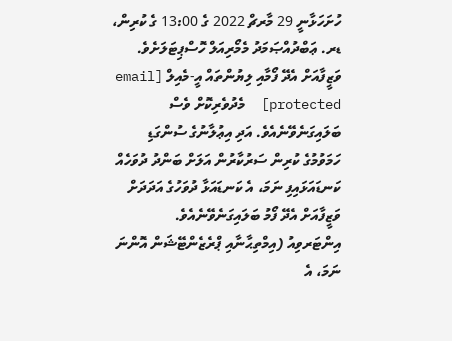ހުށަހަޅާނީ 29 މާރޗް 2022 ގެ 13:00 ގެ ކުރިން، ޑރ. ޢަބްދުއްޞަމަދު މެމޯރިއަލް ހޮސްޕިޓަލަށެވެ. ވަޒީފާއަށް އެދޭ ފޯމާއި ލިޔުންތައް އީ-މެއިލް [email protected]  މެދުވެރިކޮށް ވެސް ބަލައިގަނެވޭނެއެވެ. އަދި އިޢުލާނުގެ ސުންގަޑި ހަމަވުމުގެ ކުރިން ސަރުކާރުން އަލަށް ބަންދު ދުވަހެއް ކަނޑައަޅައިފި ނަމަ، އެ ކަނޑައަޅާ ދުވަހުގެ އަދަދަށް ވަޒީފާއަށް އެދޭ ފޯމު ބަލައިގަނެވޭނެއެވެ.
އިންޓަރވިއު (އިމްތިޙާނާއި ޕްރެޒެންޓޭޝަން އޮންނަ ނަމަ، އެ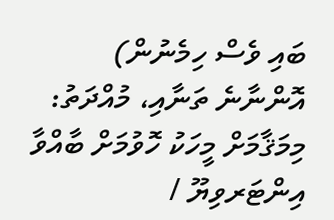ބައި ވެސް ހިމެނުން)  އޮންނާނެ ތަނާއި، މުއްދަތު:
މިމަޤާމަށް މީހަކު ހޮވުމަށް ބާއްވާ އިންޓަރވިޔޫ /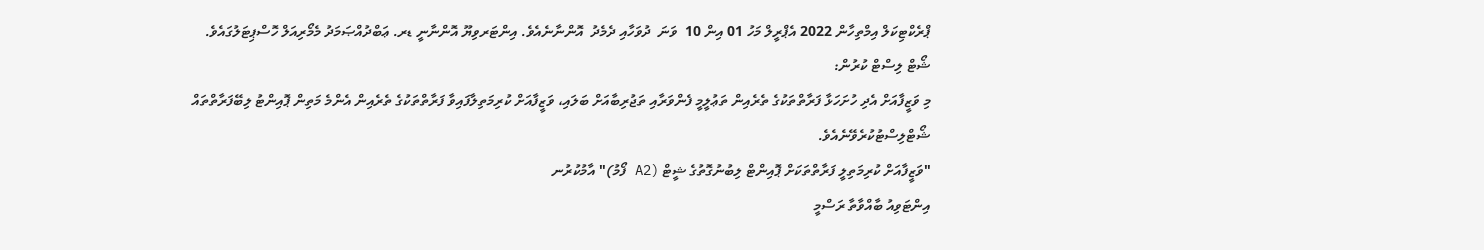ޕްރެކްޓިކަލް އިމްތިހާން 2022 އެޕްރީލް މަހު 01 އިން 10  ވަނަ  ދުވަހާއި ދެމެދު  އޮންނާނެއެވެ. އިންޓަރވިޔޫ އޮންނާނީ ޑރ. ޢަބްދުއްޞަމަދު މެމޯރިއަލް ހޮސްޕިޓަލުގައެވެ.
ޝޯޓް ލިސްޓް ކުރުން:
މި ވަޒީފާއަށް އެދި ހުށަހަޅާ ފަރާތްތަކުގެ ތެރެއިން ތަޢުލީމީ ފެންވަރާއި ތަޖުރިބާއަށް ބަލައި، ވަޒީފާއަށް ކުރިމަތިލާފައިވާ ފަރާތްތަކުގެ ތެރެއިން އެންމެ މަތިން ޕޮއިންޓު ލިބޭފަރާތްތައް ޝޯޓްލިސްޓުކުރެވޭނެއެވެ.
"ވަޒީފާއަށް ކުރިމަތިލީ ފަރާތްތަކަށް ޕޮއިންޓް ލިބުނުގޮތުގެ ޝީޓް (A2 ފޯމު)" އާމުކުރުނ
އިންޓަވިއު ބާއްވާތާ ރަސްމީ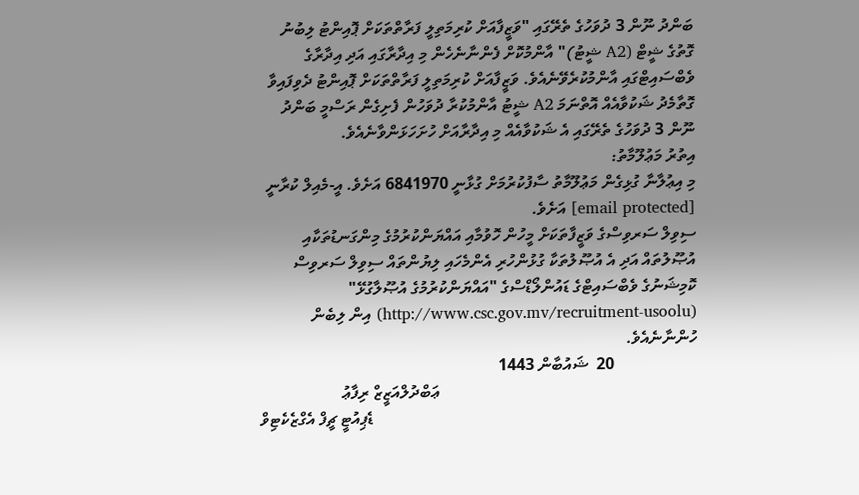ބަންދު ނޫން 3 ދުވަހުގެ ތެރޭގައި "ވަޒީފާއަށް ކުރިމަތިލީ ފަރާތްތަކަށް ޕޮއިންޓު ލިބުނު ގޮތުގެ ޝީޓް (A2 ޝީޓު)" އާންމުކޮށް ފެންނާނެހެން މި އިދާރާގައި އަދި އިދާރާގެ ވެބްސައިޓްގައި އާންމުކުރެވޭނެއެވެ. ވަޒީފާއަށް ކުރިމަތިލީ ފަރާތްތަކަށް ޕޮއިންޓު ދެވިފައިވާ ގޮތާމެދު ޝަކުވާއެއް އޮތްނަމަ A2 ޝީޓު އާންމުކުރާ ދުވަހުން ފެށިގެން ރަސްމީ ބަންދު ނޫން 3 ދުވަހުގެ ތެރޭގައި އެ ޝަކުވާއެއް މި އިދާރާއަށް ހުށަހަޅަންވާނެއެވެ.
އިތުރު މަޢުލޫމާތު:
މި އިޢުލާނާ ގުޅިގެން މަޢުލޫމާތު ސާފުކުރުމަށް ގުޅާނީ 6841970 އަށެވެ. އީ-މެއިލް ކުރާނީ [email protected] އަށެވެ.
ސިވިލް ސަރވިސްގެ ވަޒީފާތަކަށް މީހުން ހޮވުމާއި އައްޔަންކުރުމުގެ މިންގަނޑުތަކާއި އުޞޫލުތައް އަދި އެ އުޞޫލުތަކާ ގުޅުންހުރި އެންމެހައި ލިޔުންތައް ސިވިލް ސަރވިސް ކޮމިޝަނުގެ ވެބްސައިޓްގެ ޑައުންލޯޑްސްގެ "އައްޔަންކުރުމުގެ އުޞޫލާގުޅޭ" (http://www.csc.gov.mv/recruitment-usoolu) އިން ލިބެން ހުންނާނެއެވެ.
                    20  ޝައުބާން 1443
                                                              ޢަބްދުލްއަޒީޒް ރިފާޢު
                                                                              ޑެޕިއުޓީ ޗީފް އެގްޒެކެޓިވް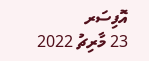އޮފިސަރ
23 މާރިޗު 2022